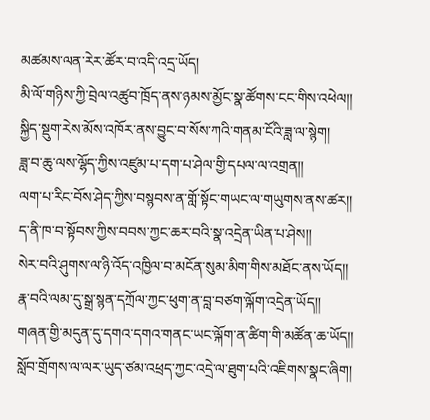མཚམས་ལན་རེར་ཚོར་བ་འདི་འདྲ་ཡོད།
མི་ལོ་གཉིས་ཀྱི་བྲེལ་འཚུབ་ཁྲོད་ནས་ཉམས་མྱོང་སྣ་ཚོགས་ངང་གིས་འཕེལ།།
སྐྱིད་སྡུག་རེས་མོས་འཁོར་ནས་བྱུང་བ་སོས་ཀའི་གནམ་ངོའི་ཟླ་ལ་སྙེག།
ཟླ་བ་ཆུ་ལས་ལྷོད་ཀྱིས་འཛུམ་པ་དག་པ་ཤེལ་གྱི་དཔལ་ལ་འགྲན།།
ལག་པ་རིང་བོས་ཤེད་ཀྱིས་བསྙབས་ན་གློ་སྟོང་གཡང་ལ་གཡུགས་ནས་ཚར།།
ད་ནི་ཁ་བ་སྟོབས་ཀྱིས་བབས་ཀྱང་ཆར་བའི་སྣ་འདྲེན་ཡིན་པ་ཤེས།།
སེར་བའི་ཤུགས་ལ་ཉི་འོད་འཁྱིལ་བ་མངོན་སུམ་མིག་གིས་མཐོང་ནས་ཡོད།།
རྣ་བའི་ལམ་དུ་སྒྲ་སྙན་དཀྲོལ་ཀྱང་ཕུག་ན་བླ་བཙག་ལྐོག་འདྲེན་ཡོད།།
གཞན་གྱི་མདུན་དུ་དགའ་དགའ་གནང་ཡང་ལྐོག་ན་ཚིག་གི་མཚོན་ཆ་ཡོད།།
སློབ་གྲོགས་ལ་ལར་ཡུད་ཙམ་འཕྲད་ཀྱང་འདྲེ་ལ་ཐུག་པའི་འཇིགས་སྣང་ཞིག།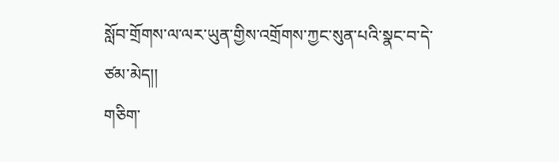སློབ་གྲོགས་ལ་ལར་ཡུན་གྱིས་འགྲོགས་ཀྱང་སུན་པའི་སྣང་བ་དེ་ཙམ་མེད།།
གཅིག་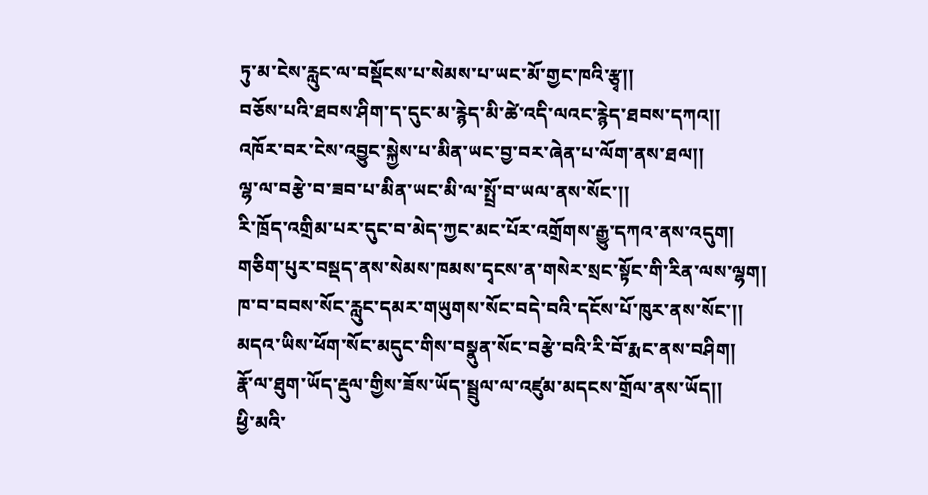ཏུ་མ་ངེས་རླུང་ལ་བསྡོངས་པ་སེམས་པ་ཡང་མོ་གྱང་ཁའི་རྩྭ།།
བཅོས་པའི་ཐབས་ཤིག་ད་དུང་མ་རྙེད་མི་ཚེ་འདི་ལའང་རྙེད་ཐབས་དཀའ།།
འཁོར་བར་ངེས་འབྱུང་སྐྱེས་པ་མིན་ཡང་བྱ་བར་ཞེན་པ་ལོག་ནས་ཐལ།།
ལྷ་ལ་བརྩེ་བ་ཟབ་པ་མིན་ཡང་མི་ལ་སྤྲོ་བ་ཡལ་ནས་སོང་།།
རི་ཁྲོད་འགྲིམ་པར་དུང་བ་མེད་ཀྱང་མང་པོར་འགྲོགས་རྒྱུ་དཀའ་ནས་འདུག།
གཅིག་པུར་བསྡད་ནས་སེམས་ཁམས་དྭངས་ན་གསེར་སྲང་སྟོང་གི་རིན་ལས་ལྷག།
ཁ་བ་བབས་སོང་རླུང་དམར་གཡུགས་སོང་བདེ་བའི་དངོས་པོ་ཁུར་ནས་སོང་།།
མདའ་ཡིས་ཕོག་སོང་མདུང་གིས་བསྣུན་སོང་བརྩེ་བའི་རི་བོ་རྨང་ནས་བཤིག།
རྣོ་ལ་ཐུག་ཡོད་རྡུལ་གྱིས་ཟོས་ཡོད་སྦྲུལ་ལ་འཛུམ་མདངས་གྲོལ་ནས་ཡོད།།
ཕྱི་མའི་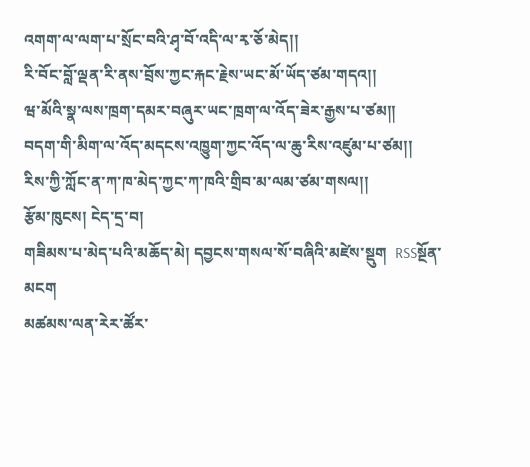འགག་ལ་ལག་པ་སྲོང་བའི་ཤྭ་བོ་འདི་ལ་རྭ་ཅོ་མེད།།
རི་བོང་བློ་ལྡན་རི་ནས་བྲོས་ཀྱང་རྐང་རྗེས་ཡང་མོ་ཡོད་ཙམ་གདའ།།
ཝ་མོའི་སྣ་ལས་ཁྲག་དམར་བཞུར་ཡང་ཁྲག་ལ་འོད་ཟེར་རྒྱས་པ་ཙམ།།
བདག་གི་མིག་ལ་འོད་མདངས་འཁྱུག་ཀྱང་འོད་ལ་ཆུ་རིས་འཛུམ་པ་ཙམ།།
རིས་ཀྱི་ཀློང་ན་ཀ་ཁ་མེད་ཀྱང་ཀ་ཁའི་གྲིབ་མ་ལམ་ཙམ་གསལ།།
རྩོམ་ཁུངས། ངེད་དྲ་བ།
གཟིམས་པ་མེད་པའི་མཆོད་མེ། དབྱངས་གསལ་སོ་བཞིའི་མཛེས་སྡུག  RSSསྔོན་མངག
མཚམས་ལན་རེར་ཚོར་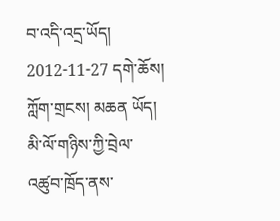བ་འདི་འདྲ་ཡོད།
2012-11-27 དགེ་ཆོས། ཀློག་གྲངས། མཆན ཡོད།
མི་ལོ་གཉིས་ཀྱི་བྲེལ་འཚུབ་ཁྲོད་ནས་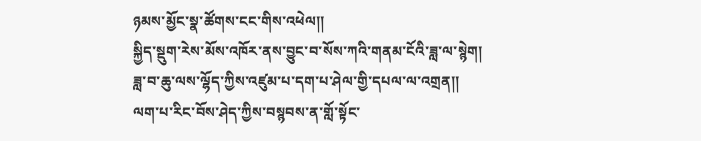ཉམས་མྱོང་སྣ་ཚོགས་ངང་གིས་འཕེལ།།
སྐྱིད་སྡུག་རེས་མོས་འཁོར་ནས་བྱུང་བ་སོས་ཀའི་གནམ་ངོའི་ཟླ་ལ་སྙེག།
ཟླ་བ་ཆུ་ལས་ལྷོད་ཀྱིས་འཛུམ་པ་དག་པ་ཤེལ་གྱི་དཔལ་ལ་འགྲན།།
ལག་པ་རིང་བོས་ཤེད་ཀྱིས་བསྙབས་ན་གློ་སྟོང་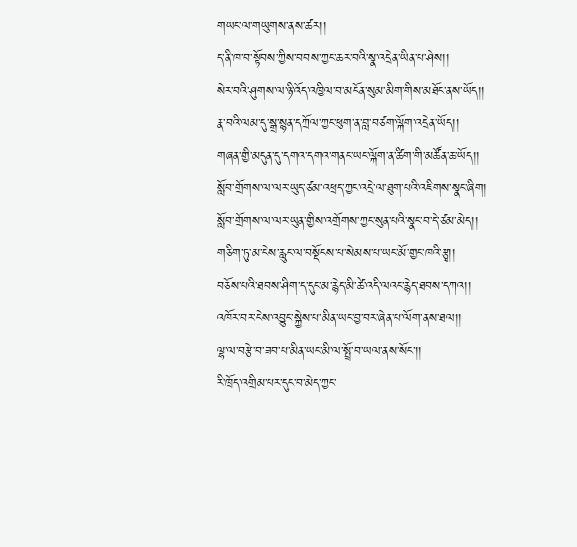གཡང་ལ་གཡུགས་ནས་ཚར།།
ད་ནི་ཁ་བ་སྟོབས་ཀྱིས་བབས་ཀྱང་ཆར་བའི་སྣ་འདྲེན་ཡིན་པ་ཤེས།།
སེར་བའི་ཤུགས་ལ་ཉི་འོད་འཁྱིལ་བ་མངོན་སུམ་མིག་གིས་མཐོང་ནས་ཡོད།།
རྣ་བའི་ལམ་དུ་སྒྲ་སྙན་དཀྲོལ་ཀྱང་ཕུག་ན་བླ་བཙག་ལྐོག་འདྲེན་ཡོད།།
གཞན་གྱི་མདུན་དུ་དགའ་དགའ་གནང་ཡང་ལྐོག་ན་ཚིག་གི་མཚོན་ཆ་ཡོད།།
སློབ་གྲོགས་ལ་ལར་ཡུད་ཙམ་འཕྲད་ཀྱང་འདྲེ་ལ་ཐུག་པའི་འཇིགས་སྣང་ཞིག།
སློབ་གྲོགས་ལ་ལར་ཡུན་གྱིས་འགྲོགས་ཀྱང་སུན་པའི་སྣང་བ་དེ་ཙམ་མེད།།
གཅིག་ཏུ་མ་ངེས་རླུང་ལ་བསྡོངས་པ་སེམས་པ་ཡང་མོ་གྱང་ཁའི་རྩྭ།།
བཅོས་པའི་ཐབས་ཤིག་ད་དུང་མ་རྙེད་མི་ཚེ་འདི་ལའང་རྙེད་ཐབས་དཀའ།།
འཁོར་བར་ངེས་འབྱུང་སྐྱེས་པ་མིན་ཡང་བྱ་བར་ཞེན་པ་ལོག་ནས་ཐལ།།
ལྷ་ལ་བརྩེ་བ་ཟབ་པ་མིན་ཡང་མི་ལ་སྤྲོ་བ་ཡལ་ནས་སོང་།།
རི་ཁྲོད་འགྲིམ་པར་དུང་བ་མེད་ཀྱང་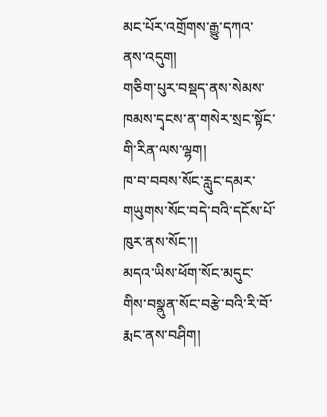མང་པོར་འགྲོགས་རྒྱུ་དཀའ་ནས་འདུག།
གཅིག་པུར་བསྡད་ནས་སེམས་ཁམས་དྭངས་ན་གསེར་སྲང་སྟོང་གི་རིན་ལས་ལྷག།
ཁ་བ་བབས་སོང་རླུང་དམར་གཡུགས་སོང་བདེ་བའི་དངོས་པོ་ཁུར་ནས་སོང་།།
མདའ་ཡིས་ཕོག་སོང་མདུང་གིས་བསྣུན་སོང་བརྩེ་བའི་རི་བོ་རྨང་ནས་བཤིག།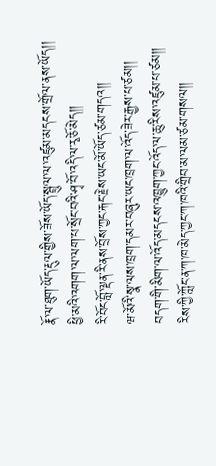རྣོ་ལ་ཐུག་ཡོད་རྡུལ་གྱིས་ཟོས་ཡོད་སྦྲུལ་ལ་འཛུམ་མདངས་གྲོལ་ནས་ཡོད།།
ཕྱི་མའི་འགག་ལ་ལག་པ་སྲོང་བའི་ཤྭ་བོ་འདི་ལ་རྭ་ཅོ་མེད།།
རི་བོང་བློ་ལྡན་རི་ནས་བྲོས་ཀྱང་རྐང་རྗེས་ཡང་མོ་ཡོད་ཙམ་གདའ།།
ཝ་མོའི་སྣ་ལས་ཁྲག་དམར་བཞུར་ཡང་ཁྲག་ལ་འོད་ཟེར་རྒྱས་པ་ཙམ།།
བདག་གི་མིག་ལ་འོད་མདངས་འཁྱུག་ཀྱང་འོད་ལ་ཆུ་རིས་འཛུམ་པ་ཙམ།།
རིས་ཀྱི་ཀློང་ན་ཀ་ཁ་མེད་ཀྱང་ཀ་ཁའི་གྲིབ་མ་ལམ་ཙམ་གསལ།།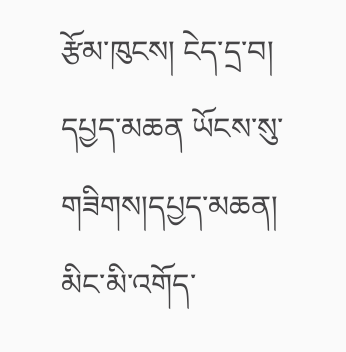རྩོམ་ཁུངས། ངེད་དྲ་བ།
དཔྱད་མཆན ཡོངས་སུ་གཟིགས།དཔྱད་མཆན།
མིང་མི་འགོད་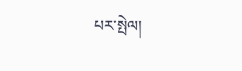པར་སྤེལ།